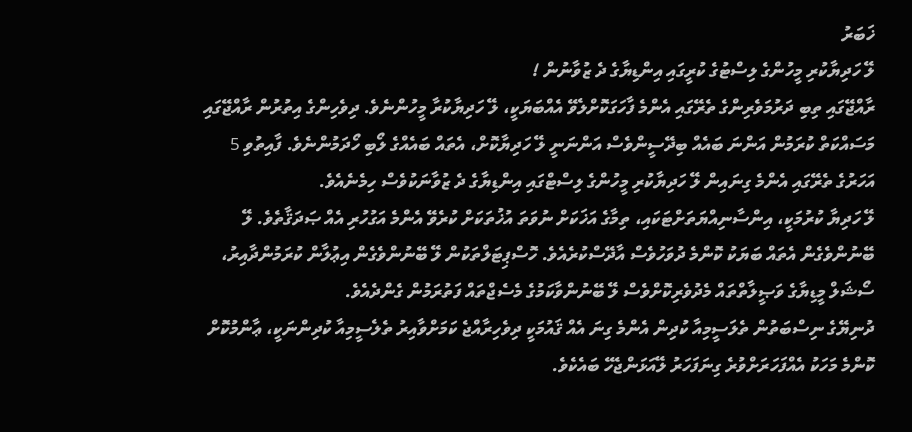ޚަބަރު
ލޭ ހަދިޔާކުރި މީހުންގެ ލިސްޓުގެ ކުރީގައި އިންޑިޔާގެ ދެ ޒުވާނުން !
ރާއްޖޭގައި ތިބި ދަރުމަވެރިންގެ ތެރޭގައި އެންމެ ފާހަގަކޮށްލެވޭ އެއްބަޔަކީ، ލޭ ހަދިޔާކުރާ މީހުންނެވެ. ދިވެހިންގެ އިތުރުން ރާއްޖޭގައި މަސައްކަތް ކުރަމުން އަންނަ ބައެއް ބިދޭސީންވެސް އަންނަނީ ލޭ ހަދިޔާކޮށް، އެތައް ބައެއްގެ ލޯބި ހޯދަމުންނެވެ. ފާއިތުވި 5 އަހަރުގެ ތެރޭގައި އެންމެ ގިނައިން ލޭ ހަދިޔާކުރި މީހުންގެ ލިސްޓްގައި އިންޑިޔާގެ ދެ ޒުވާނަކުވެސް ހިމެނެއެވެ.
ލޭ ހަދިޔާ ކުރުމަކީ، އިންސާނިއްޔަތަށްޓަކައި، ތިމާގެ އަޚަކަށް ނުވަތަ އުޚުތަކަށް ކުރެވޭ އެންމެ އަގުހުރި އެއް ޞަދަޤާތެވެ. ލޭ ބޭނުންވެގެން އެތައް ބަޔަކު ކޮންމެ ދުވަހުވެސް އާދޭސްކުރެއެވެ. ހޮސްޕިޓަލްތަކުން ލޭ ބޭނުންވެގެން އިޢުލާން ކުރަމުންދާއިރު، ސޯޝަލް މީޑިޔާގެ ވަޞީލާތްތައް މެދުވެރިކޮށްވެސް ލޭ ބޭނުންވާކަމުގެ މެސެޖްތައް ފަތުރަމުން ގެންދެއެވެ.
ދުނިޔޭގެ ނިސްބަތުން ތެލަސީމިއާ ކުދިން އެންމެ ގިނަ އެއް ޤައުމަކީ ދިވެހިރާއްޖެ ކަމަށްވާއިރު ތެލެސީމިއާ ކުދިންނަކީ، ޢާންމުކޮށް ކޮންމެ މަހަކު އެއްފަހަރަށްވުރެ ގިނަފަހަރު ލޭއަޅަންޖެހޭ ބައެކެވެ.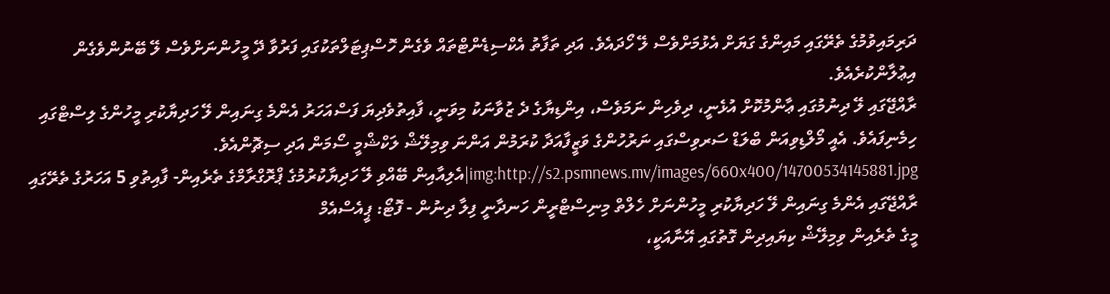ދަރިމައިވުމުގެ ތެރޭގައި މައިންގެ ގަޔަށް އެޅުމަށްވެސް ލޭ ހޯދައެވެ. އަދި ތަފާތު އެކްސިޑެންޓްތައް ވެގެން ހޮސްޕިޓަލްތަކުގައި ފަރުވާ ދޭ މީހުންނަށްވެސް ލޭ ބޭނުންވެގެން އިޢުލާންކުރެއެވެ.
ރާއްޖޭގައި ލޭ ދިނުމުގައި ޢާންމުކޮށް އުޅެނީ، ދިވެހިން ނަމަވެސް، އިންޑިޔާގެ ދެ ޒުވާނަކު މިވަނީ، ފާއިތުވެދިޔަ ފަސްއަހަރު އެންމެ ގިނައިން ލޭ ހަދިޔާކުރި މީހުންގެ ލިސްޓްގައި ހިމެނިފައެވެ. އެއީ މޯލްޑިވިއަން ބްލަޑް ސަރވިސްގައި ނަރުހުންގެ ވަޒީފާއަދާ ކުރަމުން އަންނަ ވިމިލޭޝް ލަކްޝްމީ ސޯމަން އަދި ސިޗޮންއެވެ.
img:http://s2.psmnews.mv/images/660x400/14700534145881.jpg|އެލިއާއިން ބޭއްވި ލޭ ހަދިޔާކުރުމުގެ ޕްރޮގްރާމްގެ ތެރެއިން- ފާއިތުވި 5 އަހަރުގެ ތެރޭގައި ރާއްޖޭގައި އެންމެ ގިނައިން ލޭ ހަދިޔާކުރި މީހުންނަށް ހެލްތް މިނިސްޓްރީން ހަނދާނީ ފިލާ ދިނުން - ފޮޓޯ: ޕީއެސްއެމް
މީގެ ތެރެއިން ވިމިލޭޝް ކިޔައިދިން ގޮތުގައި އޭނާއަކީ،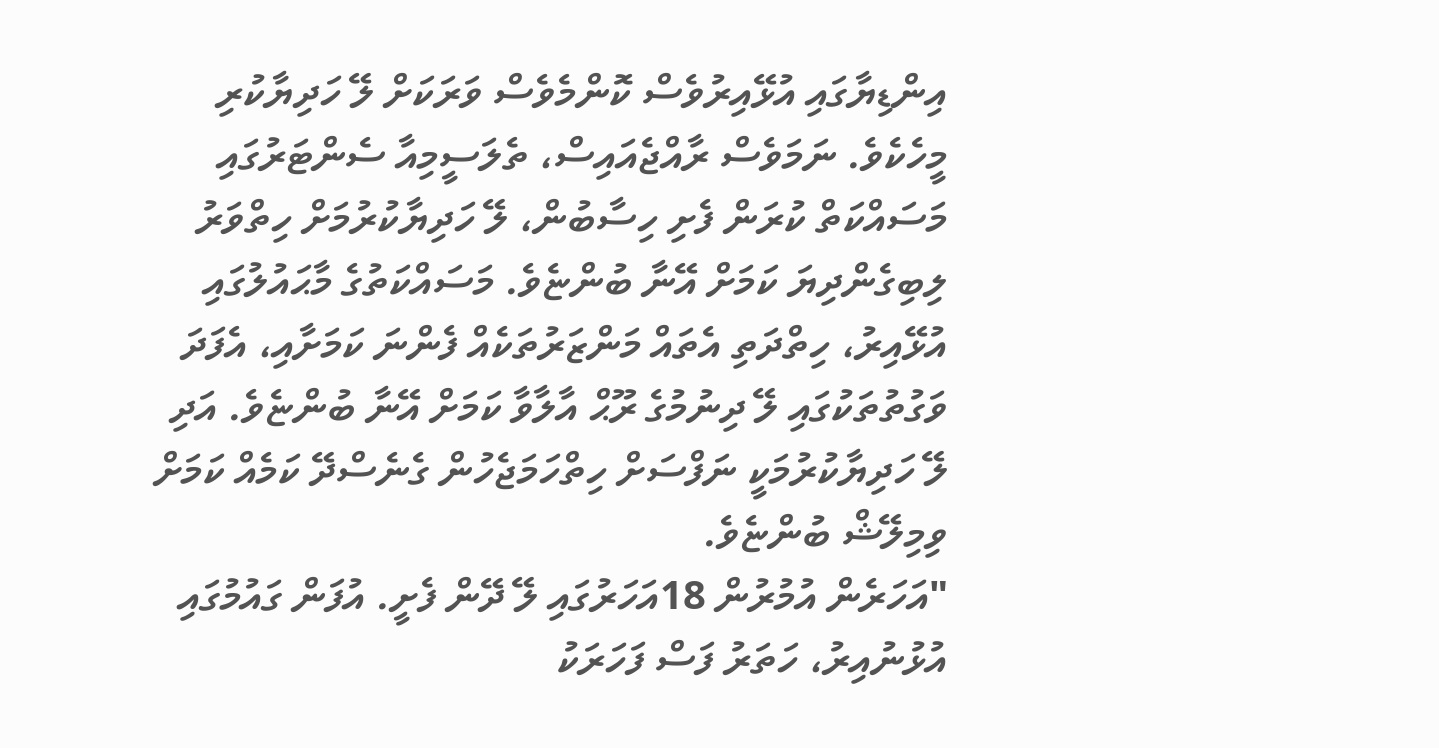އިންޑިޔާގައި އުޅޭއިރުވެސް ކޮންމެވެސް ވަރަކަށް ލޭ ހަދިޔާކުރި މީހެކެވެ. ނަމަވެސް ރާއްޖެއައިސް، ތެލަސީމިއާ ސެންޓަރުގައި މަސައްކަތް ކުރަން ފެށި ހިސާބުން، ލޭ ހަދިޔާކުރުމަށް ހިތްވަރު ލިބިގެންދިޔަ ކަމަށް އޭނާ ބުންޏެވެ. މަސައްކަތުގެ މާޙައުލުގައި އުޅޭއިރު، ހިތްދަތި އެތައް މަންޒަރުތަކެއް ފެންނަ ކަމަށާއި، އެފަދަ ވަގުތުތަކުގައި ލޭ ދިނުމުގެ ރޫޙް އާލާވާ ކަމަށް އޭނާ ބުންޏެވެ. އަދި ލޭ ހަދިޔާކުރުމަކީ ނަފްސަށް ހިތްހަމަޖެހުން ގެނެސްދޭ ކަމެއް ކަމަށް ވިމިލޭޝް ބުންޏެވެ.
"އަހަރެން އުމުރުން 18އަހަރުގައި ލޭ ދޭން ފެށީ. އުފަން ގައުމުގައި އުޅުނުއިރު، ހަތަރު ފަސް ފަހަރަކު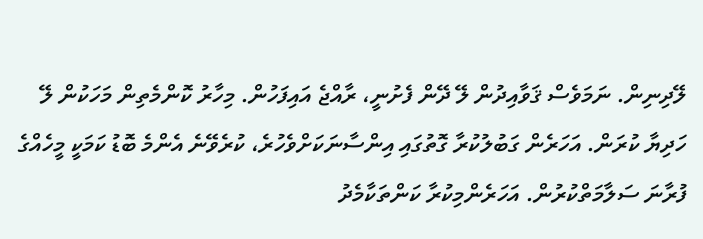ލޭދިނިން. ނަމަވެސް ޤަވާއިދުން ލޭ ދޭން ފެށުނީ، ރާއްޖެ އައިފަހުން. މިހާރު ކޮންމެތިން މަހަކުން ލޭ ހަދިޔާ ކުރަން. އަހަރެން ގަބުލުކުރާ ގޮތުގައި އިންސާނަކަށްވެހުރެ، ކުރެވޭނެ އެންމެ ބޮޑު ކަމަކީ މީހެއްގެ ފުރާނަ ސަލާމަތްކުރުން. އަހަރެންމިކުރާ ކަންތަކާމެދު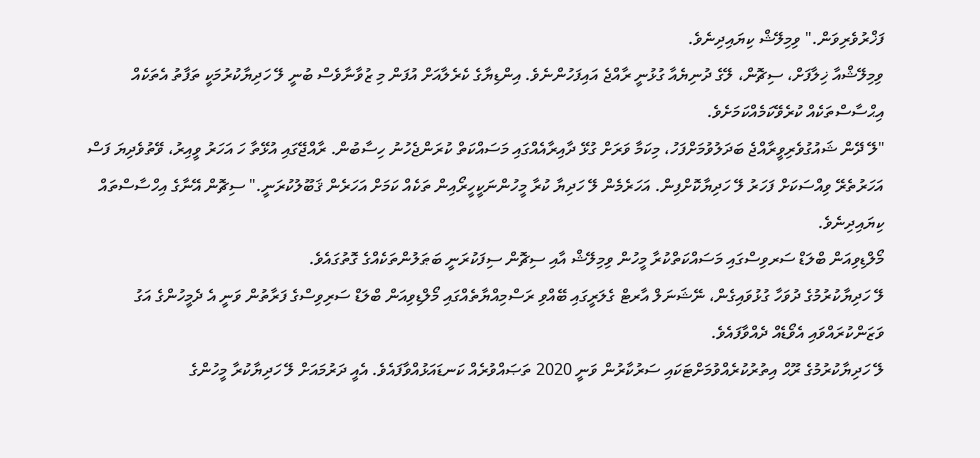ފަޚްރުވެރިވަން." ވިމިލޭޝް ކިޔައިދިނެވެ.
ވިމިލޭޝްއާ ޚިލާފަށް، ސިޗޮން، ލޭގެ ދުނިޔެއާ ގުޅުނީ ރާއްޖެ އައިފަހުންނެވެ. އިންޑިޔާގެ ކެރެލާއަށް އުފަން މި ޒުވާނާވެސް ބުނީ ލޭ ހަދިޔާކުރުމަކީ ތަފާތު އެތަކެއް އިޙްސާސްތަކެއް ކުރެވޭކަމެއްކަމަށެވެ.
"ލޭ ދޭން ޝައުގުވެރިވީރާއްޖެ ބަދަލުވުމަށްފަހު، މިކަމާ ވަރަށް ގުޅޭ ދާއިރާއެއްގައި މަސައްކަތް ކުރަންޖެހުނު ހިސާބުން. ރާއްޖޭގައި އުޅޭތާ ހަ އަހަރު ވީއިރު، ވޭތުވެދިޔަ ފަސް އަހަރުތެރޭ ވިއްސަކަށް ފަހަރު ލޭ ހަދިޔާކޮށްފިން. އަހަރެމެން ލޭ ހަދިޔާ ކުރާ މީހުންނަކީހީރޯއިން ތަކެއް ކަމަށް އަހަރެން ޤަބޫލުކުރަނީ." ސިޗޮން އޭނާގެ އިހްސާސްތައް ކިޔައިދިނެވެ.
މޯލްޑިވިއަން ބްލަޑް ސަރވިސްގައި މަސައްކަތްކުރާ މީހުން ވިމިލޭޝް އާއި ސިޗޮން ސިފަކުރަނީ ބަޠަލުންތަކެއްގެ ގޮތުގައެވެ.
ލޭ ހަދިޔާކުރުމުގެ ދުވަހާ ގުޅުވައިގެން، ނޭޝަނަލް އާރޓް ގެލަރީގައި ބޭއްވި ރަސްމިއްޔާތެއްގައި މޯލްޑިވިއަން ބްލަޑް ސަރިވިސްގެ ފަރާތުން ވަނީ އެ ދެމީހުންގެ އަގު ވަޒަންކުރައްވައި އެވޯޑެއް ދެއްވާފައެވެ.
ލޭ ހަދިޔާކުރުމުގެ ރޫޙް އިތުރުކުރެއްވުމަށްޓަކައި ސަރުކާރުން ވަނީ 2020 ތަޞައްވުރެއް ކަނޑައަޅުއްވާފައެވެ. އެއީ ދަރުމައަށް ލޭ ހަދިޔާކުރާ މީހުންގެ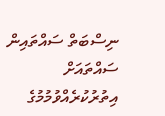ނިސްބަތް ސައްތައިން ސައްތައަށް އިތުރުކުރެއްވުމުމުގެ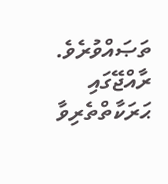ތަޞައްވުރެވެ. ރާއްޖޭގައި ޙަރަކާތްތެރިވާ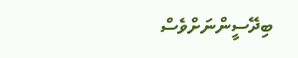ބިދޭސީންނަށްވެސް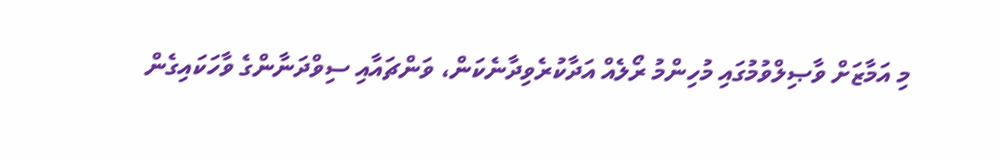މި އަމާޒަށް ވާޞިލްވުމުގައި މުހިންމު ރޯލެއް އަދާކުރެވިދާނެކަން، ވަންޗައާއި ސިވްދަނާންގެ ވާހަކައިގެން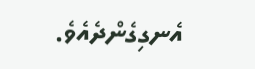އެނގިގެންދެއެވެ.